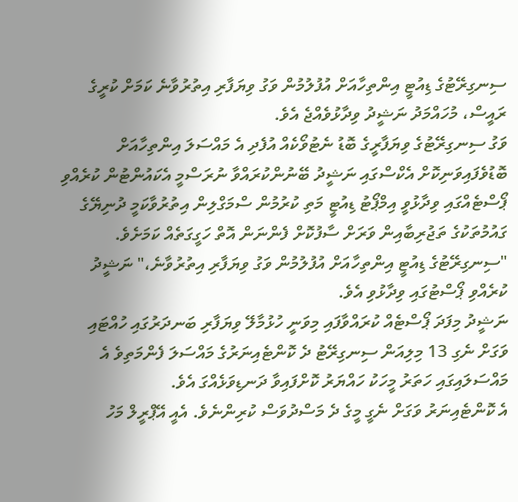ސިނގިރޭޓުގެ ޑިއުޓީ އިންތިހާއަށް އުފުލުމުން ވަގު ވިޔަފާރި އިތުރުވާނެ ކަމަށް ކުރީގެ ރައީސް، މުހައްމަދު ނަޝީދު ވިދާޅުވެއްޖެ އެވެ.
ވަގު ސިނގިރޭޓުގެ ވިޔަފާރީގެ ބޮޑު ނެޓުވޯކެއް އުފެދި އެ މައްސަލަ އިންތިހާއަށް ބޮޑުވެފައިވަނިކޮށް އެކްސްގައި ނަޝީދު ބޭނުންކުރައްވާ ނުރަސްމީ އެކައުންޓުން ކުރެއްވި ޕޯސްޓެއްގައި ވިދާޅުވީ އިމްޕޯޓު ޑިއުޓީ މަތި ކުރުމުން ސްމަގްލިން އިތުރުވާކަމީ ދުނިޔޭގެ ގައުމުތަކުގެ ތަޖުރިބާއިން ވަރަށް ސާފުކޮށް ފެންނަން އޮތް ހަގީގަތެއް ކަމަށެވެ.
"ސިނގިރޭޓުގެ ޑިއުޓީ އިންތިހާއަށް އުފުލުމުން ވަގު ވިޔަފާރި އިތުރުވާނެ،" ނަޝީދު ކުރެއްވި ޕޯސްޓުގައި ވިދާޅުވި އެވެ.
ނަޝީދު މިފަދަ ޕޯސްޓެއް ކުރައްވާފައި މިވަނީ ހުޅުމާލޭ ވިޔަފާރި ބަނދަރުގައި ހުއްޓައި ވަގަށް ނެގި 13 މިލިއަން ސިނގިރޭޓު ދެ ކޮންޓެއިނަރުގެ މައްސަލަ ފެންމަތިވެ އެ މައްސަލައިގައި ހަތަރު މީހަކު ހައްޔަރު ކޮށްފައިވާ ދަނޑިވަޅެއްގަ އެވެ.
އެ ކޮންޓެއިނަރު ވަގަށް ނެގީ މީގެ ދެ މަސްދުވަސް ކުރިންނެވެ. އެއީ އޭޕްރީލް މަހު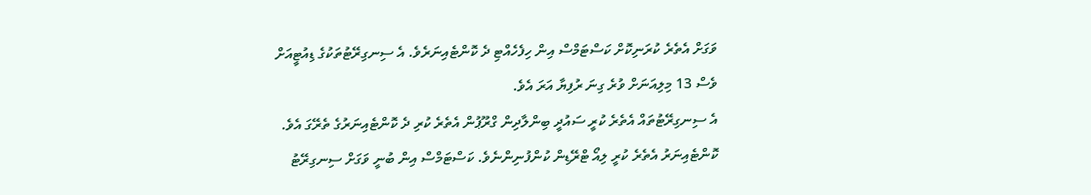ވަގަށް އެތެރެ ކުރަނިކޮށް ކަސްޓަމްސް އިން ހިފެހެއްޓި ދެ ކޮންޓެއިނަރެވެ. އެ ސިނގިރޭޓުތަކުގެ ޑިއުޓީއަށް ވެސް 13 މިލިއަނަށް ވުރެ ގިނަ ރުފިޔާ އަރަ އެވެ.
އެ ސިނގިރޭޓުތައް އެތެރެ ކުރީ ސައުދީ ބިންލާދިން ގްރޫޕުން އެތެރެ ކުރި ދެ ކޮންޓެއިނަރުގެ ތެރޭގަ އެވެ. ކޮންޓެއިނަރު އެތެރެ ކުރީ ލިއޯ ޓްރޭޑިން ކުންފުނިންނެވެ. ކަސްޓަމްސް އިން ބުނީ ވަގަށް ސިނގިރޭޓު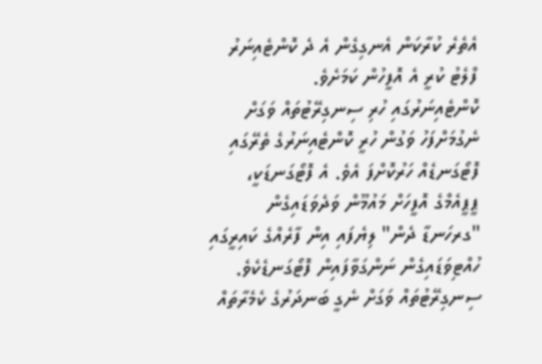އެތެރެ ކުރާކަން އެނގިގެން އެ ދެ ކޮންޓެއިނަރު ފްލެޓު ކުރީ އެ އޮފީހުން ކަމަށެވެ.
ކޮންޓެއިނަރުގައި ހުރި ސިނގިރޭޓުތައް ވަގަށް ނެގުމަށްފަހު ވަގުން ހުރީ ކޮންޓެއިނަރުގެ ތެރޭގައި ފޮޓޯގަނޑެއް ހަރުކޮށްފަ އެވެ. އެ ފޮޓޯގަނޑަކީ، ޕީޕީއެމްގެ އޮފީހަށް މައުމޫން ވަދެވަޑައިގެން "ގރހަނޑާ ދެން" ލިޔެފައި އިން ފާރެއްގެ ކައިރީގައި ހުއްޓިވަޑައިގެން ނަންގަވާފައިން ފޮޓޯގަނޑެކެވެ.
ސިނގިރޭޓުތައް ވަގަށް ނެގީ ބަނދަރުގެ ކެމެރާތައް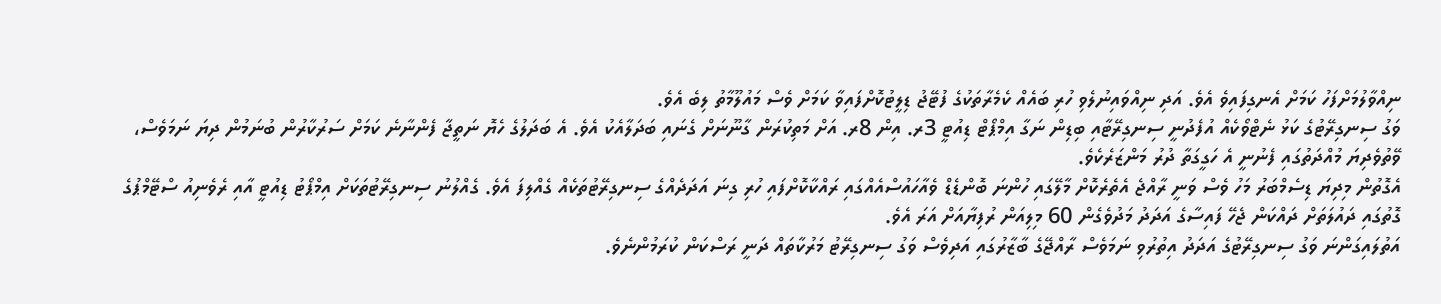ނިއްވާލުމަށްފަހު ކަމަށް އެނގިފައިވެ އެވެ. އަދި ނިއްވައިނުލެވި ހުރި ބައެއް ކެމެރާތަކުގެ ފުޓޭޖު ޑިލީޓުކޮށްފައިވާ ކަމަށް ވެސް މައުލޫމާތު ލިބެ އެވެ.
ވަގު ސިނގިރޭޓުގެ ކަޅު ނެޓްވޯކެއް އުފެދުނީ ސިނގިރޭޓާއި ބިޑިން ނަގާ އިމްޕޯޓް ޑިއުޓީ 3ރ. އިން 8ރ. އަށް މަތިކުރަން ގާނޫނަށް ގެނައި ބަދަލާއެކު އެވެ. އެ ބަދަލުގެ ހެޔޮ ނަތީޖާ ފެންނާނެ ކަމަށް ސަރުކާރުން ބުނަމުން ދިޔަ ނަމަވެސް، ވޭތުވެދިޔަ މުއްދަތުގައި ފެނުނީ އެ ހަގީގަތާ ދުރު މަންޒަރެކެވެ.
އެގޮތުން މިދިޔަ ޑިސެމްބަރު މަހު ވެސް ވަނީ ރާއްޖެ އެތެރެކޮށް މާލޭގައި ހުންނަ ބޮންޑެޑް ވެއާހައުސްއެއްގައި ރައްކާކޮށްފައި ހުރި ގިނަ އަދަދެއްގެ ސިނގިރޭޓުތަކެއް ގެއްލިފަ އެވެ. ގެއްލުނު ސިނގިރޭޓުތަކަށް އިމްޕޯޓު ޑިއުޓީ އާއި ރެވެނިއު ސްޓޭމްޕުގެ ގޮތުގައި ދައުލަތަށް ދައްކަން ޖެހޭ ފައިސާގެ އަދަދު މަދުވެގެން 60 މިލިއަން ރުފިޔާއަށް އަރަ އެވެ.
އަތުލައިގަންނަ ވަގު ސިނގިރޭޓުގެ އަދަދު އިތުރުވި ނަމަވެސް ރާއްޖޭގެ ބާޒާރުގައި އަދިވެސް ވަގު ސިނގިރޭޓު މަރުކާތައް ދަނީ ރަސްކަން ކުރަމުންނެވެ.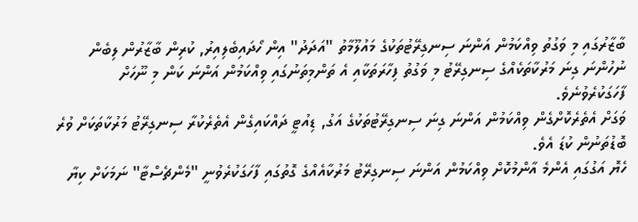ބާޒާރުގައި މި ވަގުތު ވިއްކަމުން އަންނަ ސިނގިރޭޓުތަކުގެ މައުލޫމާތު "އަދަދު" އިން ހޯދައިބެލިއިރު, ކުރިން ބާޒާރުން ލިބެން ނުހުންނަ ގިނަ މަރުކާތަކެއްގެ ސިނގިރޭޓު މި ވަގުތު ފިހާރަތަކާއި އެ ތަންމިތަނުގައި ވިއްކަމުން އަންނަ ކަން މި ނޫހަށް ފާހަގަކުރެވުނެވެ.
ވަގަށް އެތެރެކޮށްގެން ވިއްކަމުން އަންނަ ގިނަ ސިނގިރޭޓުތަކުގެ އަގު, ޑިއުޓީ ދައްކައިގެން އެތެރެކުރާ ސިނގިރޭޓު މަރުކާތަކަށް ވުރެ ބޮޑުތަނުން ކުޑަ އެވެ.
ހެޔޮ އަގުގައި އެންމެ އާންމުކޮށް ވިއްކަމުން އަންނަ ސިނގިރޭޓު މަރުކާއެއްގެ ގޮތުގައި ފާހަގަކުރެވުނީ "މެންޗެސްޓާ" ނަމަކަށް ކިޔާ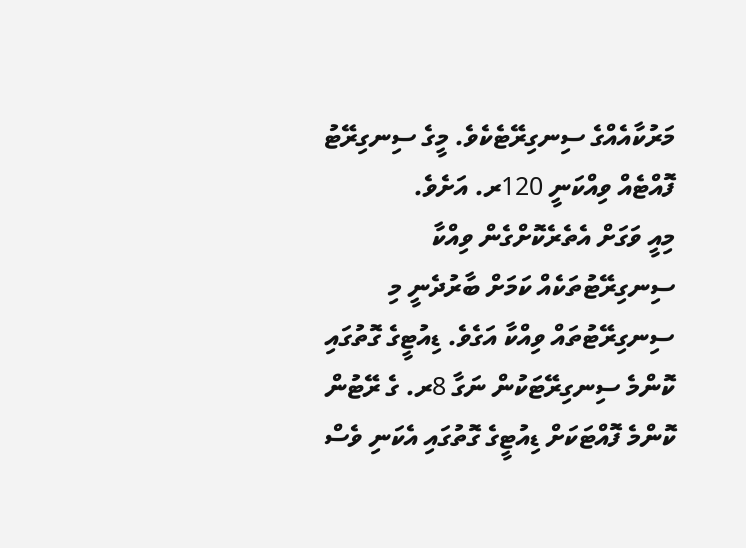މަރުކާއެއްގެ ސިނގިރޭޓެކެވެ. މީގެ ސިނގިރޭޓު ފޮއްޓެއް ވިއްކަނީ 120ރ. އަށެވެ.
މިއީ ވަގަށް އެތެރެކޮށްގެން ވިއްކާ ސިނގިރޭޓުތަކެއް ކަމަށް ބާރުދެނީ މި ސިނގިރޭޓުތައް ވިއްކާ އަގެވެ. ޑިއުޓީގެ ގޮތުގައި ކޮންމެ ސިނގިރޭޓަކުން ނަގާ 8ރ. ގެ ރޭޓުން ކޮންމެ ފޮއްޓަކަށް ޑިއުޓީގެ ގޮތުގައި އެކަނި ވެސް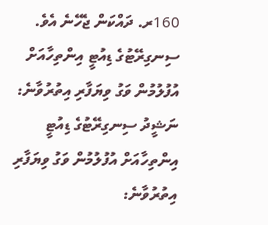160ރ. ދައްކަން ޖެހޭނެ އެވެ.
ސިނގިރޭޓުގެ ޑިއުޓީ އިންތިހާއަށް އުފުލުމުން ވަގު ވިޔަފާރި އިތުރުވާނެ: ނަޝީދު ސިނގިރޭޓުގެ ޑިއުޓީ އިންތިހާއަށް އުފުލުމުން ވަގު ވިޔަފާރި އިތުރުވާނެ: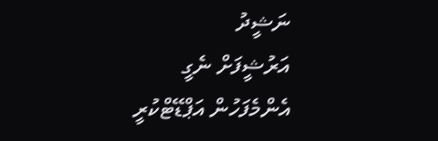ނަޝީދު
އަރުޝީފަށް ނެގީ
އެންމެފަހުން އަޕްޑޭޓްކުރީ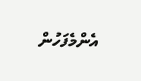އެންމެފަހުން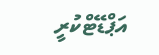އަޕްޑޭޓްކުރީ